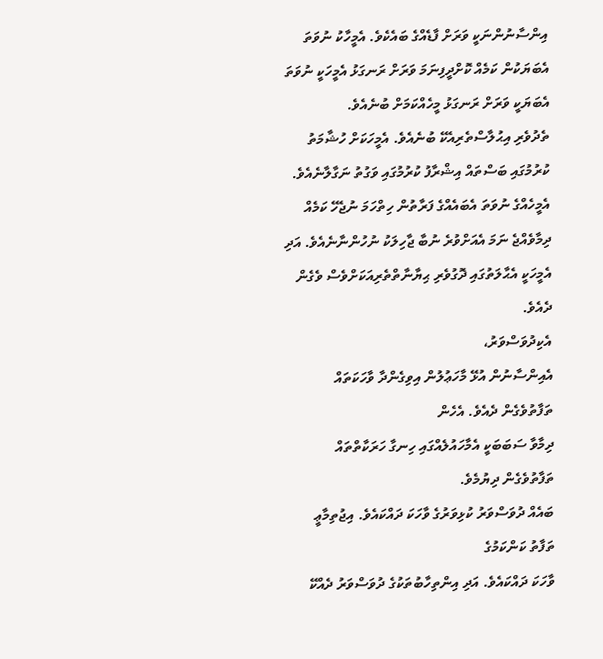އިންސާނުންނަކީ ވަރަށް ފާޑެއްގެ ބައެކެވެ. އެމީހާކު ނުވަތަ އެބަޔަކުން ކަމެއް ކޮށްދީފިނަމަ ވަރަށް ރަނގަޅު އެމީހަކީ ނުވަތަ އެބަޔަކީ ވަރަށް ރަނގަޅު މީހެއްކަމަށް ބުނެއެވެ.
ތެދުވެރި އިޙުލާސްތެރިއެކޭ ބުނެއެވެ. އެމީހަކަށް ހުޝާމަތު ކުރުމުގައި ބަސްތައް އިޝްރާފު ކުރުމުގައި ވަގުތު ނަގާލާނެއެވެ. އެމީހެއްގެ ނުވަތަ އެބައެއްގެ ފަރާތުން ހިތްހަމަ ނުޖެހޭ ކަމެއް ދިމާވެއްޖެ ނަމަ އެއަށްވުރެ ނުބާ ޖާހިލަކު ނުހުންނާނެއެވެ. އަދި އެމީހަކީ އެޙާލަތުގައި ދޮގުވެރި ޙިޔާނާތްތެރިއަކަށްވެސް ވެގެން ދެއެވެ.
އެކިދުވަސްވަރު،
އެއިންސާނުން އުޅޭ މާހަޢުލުން އިވިގެންދާ ވާހަކަތައް ތަފާތުވެގެން ދެއެވެ. އެހެން
ދިމާވާ ސަބަބަކީ އެމާހައުލެއްގައި ހިނގާ ހަރަކާތްތައް ތަފާތުވެގެން ދިޔުމެވެ.
ބައެއް ދުވަސްވަރު ކުޅިވަރުގެ ވާހަކަ ދައްކައެވެ. އިޖުތިމާޢީ ތަފާތު ކަންކަމުގެ
ވާހަކަ ދައްކައެވެ. އަދި އިންތިހާބުތަކުގެ ދުވަސްވަރު ދެއްކޭ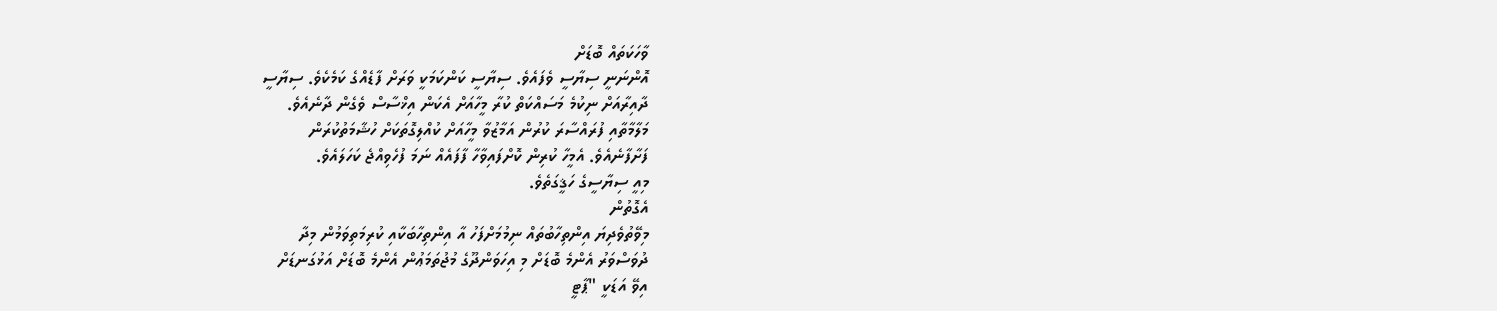ވާހަކަތައް ބޮޑަށް
އޮންނަނީ ސިޔާސީ ވެފައެވެ. ސިޔާސީ ކަންކަމަކީ ވަރަށް ފާޑެއްގެ ކަމެކެވެ. ސިޔާސީ
ދާއިރާއަށް ނިކުމެ މަސައްކަތް ކުރާ މީހާއަށް އެކަން އިޚްސާސް ވެގެން ދާނެއެވެ.
މަލާމާތާއި ފުރައްސާރަ ކުރުން އަމާޒުވާ މީހާއަށް ކުއްލިގޮތަކަށް ހުޝާމަތުކުރަން
ފަށާފާނެއެވެ. އެމީހާ ކުރިން ކޮށްފައިވާހާ ފާފައެއް ނަމަ ފުހެވިއްޖެ ކަހަލައެވެ.
މިއީ ސިޔާސީގެ ހަޤީގަތެވެ.
އެގޮތުން
މިވޭތުވެދިޔަ އިންތިހާބުތައް ނިމުމަށްފަހު އާ އިންތިހާބަކާއި ކުރިމަތިވަމުން މިދާ
ދުވަސްވަރު އެންމެ ބޮޑަށް މި އިހަވަންދޫގެ މުޖުތަމަޢުން އެންމެ ބޮޑަށް އަޅުގަނޑަށް
އިވޭ އަޑަކީ "ޕާޓީ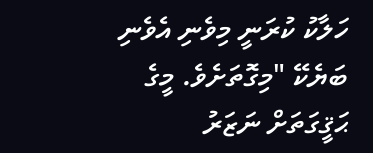ހަލާކު ކުރަނީ މިވެނި އެވެނި ބަޔެކޭ "މިގޮތަށެވެ. މީގެ
ޙަޤީގަތަށް ނަޒަރު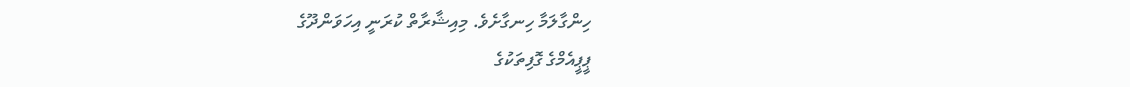ހިންގާލަމާ ހިނގާށެވެ. މިއިޝާރާތް ކުރަނީ އިހަވަންދޫގެ
ޕީޕީއެމްގެ ގޮފިތަކުގެ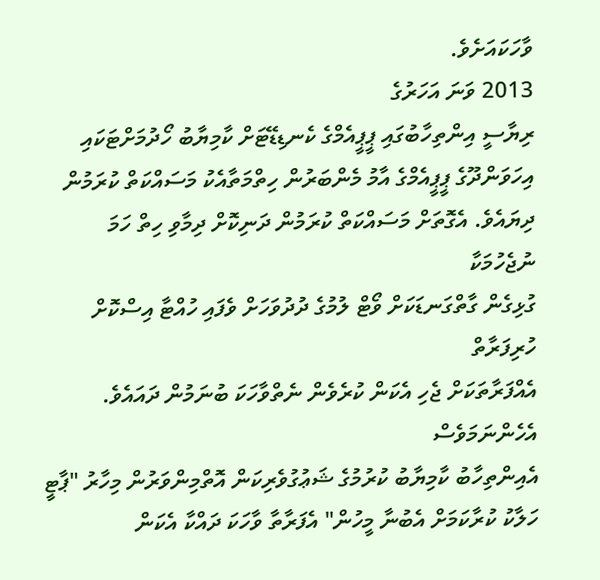ވާހަކައަށެވެ.
2013 ވަނަ އަހަރުގެ
ރިޔާސީ އިންތިހާބުގައި ޕީޕީއެމްގެ ކެނޑިޑޭޓަށް ކާމިޔާބު ހޯދުމަށްޓަކައި
އިހަވަންދޫގެ ޕީޕީއެމްގެ އާމު މެންބަރުން ހިތްމަތާއެކު މަސައްކަތް ކުރަމުން
ދިޔައެވެ. އެގޮތަށް މަސައްކަތް ކުރަމުން ދަނިކޮށް ދިމާވި ހިތް ހަމަ ނުޖެހުމަކާ
ގުޅިގެން ގާތްގަނޑަކަށް ވޯޓް ލުމުގެ ދުދުވަހަށް ވެފައި ހުއްޓާ އިސްކޮށް ހުރިފަރާތް
އެއްފަރާތަކަށް ޖެހި އެކަން ކުރެވެން ނެތްވާހަކަ ބުނަމުން ދައައެވެ. އެހެންނަމަވެސް
އެއިންތިހާބު ކާމިޔާބު ކުރުމުގެ ޝަޢުގުވެރިކަން އޮތްމިންވަރުން މިހާރު "ޕާޓީ
ހަލާކު ކުރާކަމަށް އެބުނާ މީހުން" އެފަރާތާ ވާހަކަ ދައްކާ އެކަން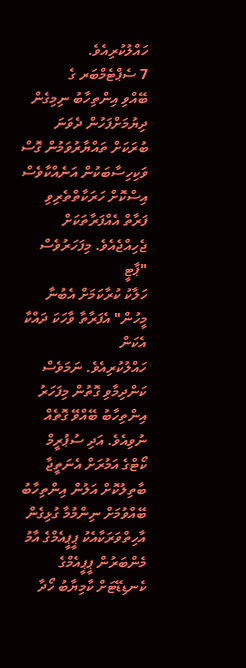ހައްލުކުރިއެވެ.
7 ސެޕްޓެމްބަރ ގެ
ބޭއްވި އިންތިހާބު ނިމިގެން ދިޔުމަށްފަހުން ދެވަނަ ބުރަކަށް ތައްޔާރުވަމުން ގޮސް
ވަކިހިސާބަކުން އަނެއްކާވެސް އިސްކޮށް ހަރަކާތްތެރިވި ފަރާތް އެއްފަރާތަކަށް
ޖެހިއްޖެއެވެ. މިފަހަރުވެސް "ޕާޓީ
ހަލާކު ކުރާކަމަށް އެބުނާ މީހުން" އެފަރާތާ ވާހަކަ ދައްކާ އެކަން
ހައްލުކުރިއެވެ. ނަމަވެސް ކަންދިމާވި ގޮތުން މިފަހަރު އިންތިހާބު ބޭއްވޭ ގޮތެއް
ނުވިއެވެ. އަދި ސުޕުރީމް ކޯޓްގެ އަމުރަށް އެނަތީޖާ ބާތިލުކޮށް އަލުން އިންތިހާބު
ބޭއްވުމަށް ނިންމުމާ ގުޅިގެން އާހިތްވަރަކާއެކު ޕީޕީއެމްގެ އާމު މެންބަރުން ޕީޕީއެމްގެ
ކެނޑިޑޭޓަށް ކާމިޔާބު ހޯދާ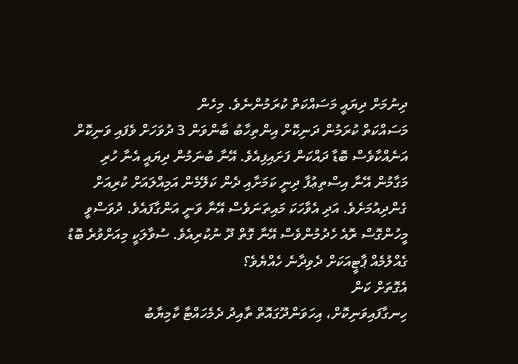ދިނުމަށް ދިޔައީ މަސައްކަތް ކުރަމުންނެވެ. މިހެން
މަސައްކަތް ކުރަމުން ދަނިކޮށް އިންތިހާބު ބާންވަން 3 ދުވަހަށް ވެފައި ވަނިކޮށް
އަނެއްކާވެސް ބޮޑާ ދައްކަން ފަށައިފިއެވެ. އޭނާ ބުނަމުން ދިޔައީ އެނާ ހުރި
މަގާމުން އޭނާ އިސްތިޢުފާ ދިނީ ކަމަށާއި ދެން ކަލޭމެން އަމިއްލައަށް ކުރިއަށް
ގެންދިއުމަށެވެ. އަދި އެވާހަކަ މައިތަނަވެސް އޭނާ ވަނީ އަންގާފައެވެ. ދުވަސްވީ
މީހުންގޮސް ރޮއެ ހެދުމުންވެސް އޭނާ ގޮތް ދޫ ނުކުރިއެވެ. ސުވާލަކީ މިއަށްވުރެ ބޮޑު
ގެއްލުމެއް ޕާޓީއަކަށް ދެވިދާނެ ހެއްޔެވެ؟
އެގޮތަށް ކަން
ހިނގާފައިވަނިކޮށް، އިހަވަންދޫގައޮތް ތާއިދު ދެމެހައްޓާ ކާމިޔާބު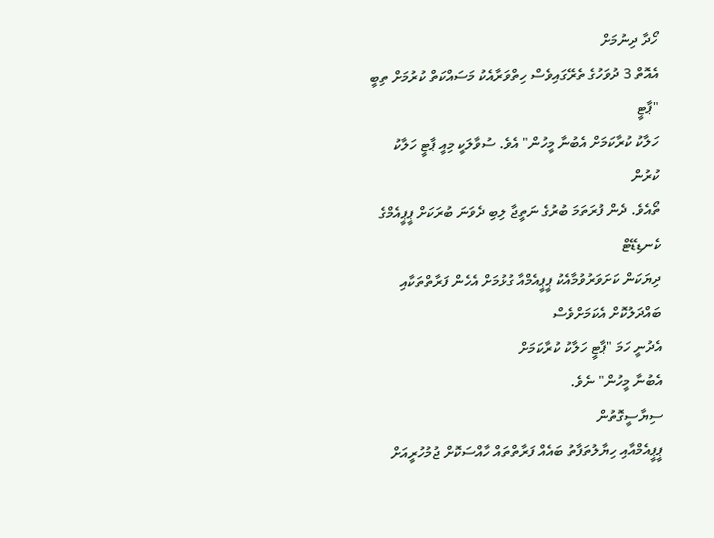ހޯދާ ދިނުމަށް
އެއޮތް 3 ދުވަހުގެ ތެރޭގައިވެސް ހިތްވަރާއެކު މަސައްކަތް ކުރުމަށް ތިބީ "ޕާޓީ
ހަލާކު ކުރާކަމަށް އެބުނާ މީހުން" އެވެ. ސުވާލަކީ މިއީ ޕާޓީ ހަލާކު ކުރުން
ތޯއެވެ. ދެން ފުރަތަމަ ބުރުގެ ނަތީޖާ ލިބި ދެވަނަ ބުރަކަށް ޕީޕީއެމްގެ ކެނޑިޑޭޓް
ދިޔަކަން ކަށަވަރުވުމާއެކު ޕީޕީއެމްއާ ގުޅުމަށް އެހެން ފަރާތްތަކާއި ބައްދަލުކޮށް އެކަމަށްވެސް
އެދުނީ ހަމަ "ޕާޓީ ހަލާކު ކުރާކަމަށް
އެބުނާ މީހުން" ނެވެ.
ސިޔާސީގޮތުން
ޕީޕީއެމްއާއި ހިޔާލުތަފާތު ބައެއް ފަރާތްތައް ހާއްސަކޮށް ޖުމުހުރީއަށް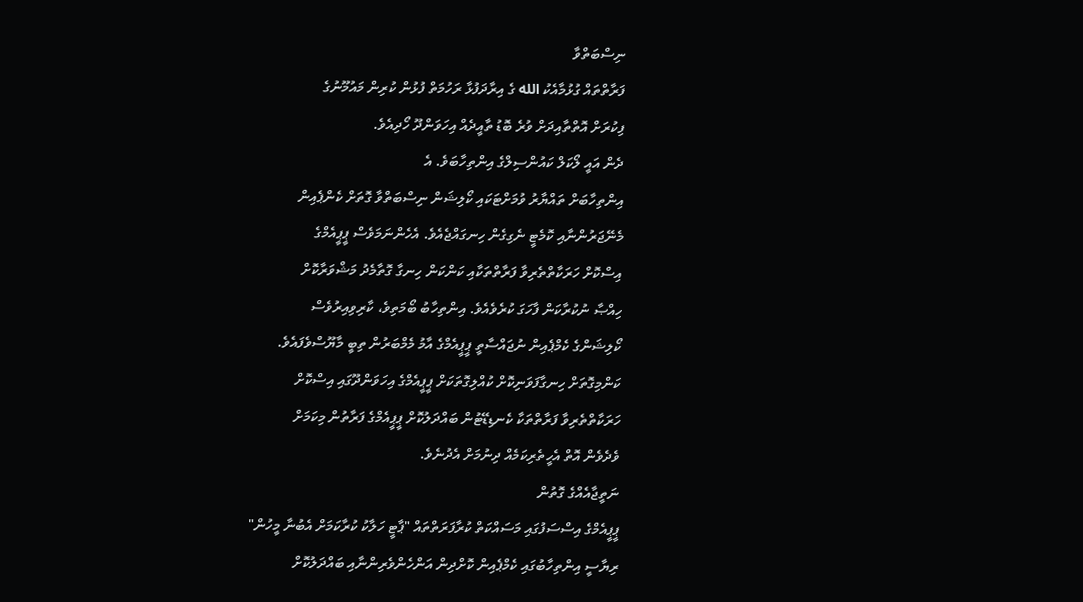ނިސްބަތްވާ
ފަރާތްތައް ގުޅުމާއެކު الله ގެ އިރާދަފުޅާ ރަހުމަތް ފުޅުން ކުރިން މައުމޫނުގެ
ފިކުރަށް އޮތްތާއިދަށް ވުރެ ބޮޑު ތާއީދެއް އިހަވަންދޫ ހޯދިއެވެ.
ދެން އައީ ލޯކަލް ކައުންސިލްގެ އިންތިހާބަވެ. އެ
އިންތިހާބަށް ތައްޔާރު ވުމަށްޓަކައި ކޯލިޝަން ނިސްބަތްވާ ގޮތަށް ކެންޕެއިން
މެނޭޖަރުންނާއި ކޮމެޓީ ނެގިގެން ހިނގައްޖެއެވެ. އެހެންނަމަވެސް ޕީޕީއެމްގެ
އިސްކޮށް ހަރަކާތްތެރިވާ ފަރާތްތަކާއި ކަންކަން ހިނގާ ގޮތާމެދު މަޝްވަރާކޮށް
ހިއްޞާ ނުކުރާކަން ފާހަގަ ކުރެވެއެވެ. އިންތިހާބު ބޯމަތިވެ، ކާރިވިއިރުވެސް
ކޯލިޝަންގެ ކެމްޕެއިން ނުޖައްސާތީ ޕީޕީއެމްގެ އާމު މެމްބަރުން ތިބީ މާޔޫސްވެފައެވެ.
ކަންމިގޮތަށް ހިނގާފަވަނިކޮށް ކުއްލިގޮތަކަށް ޕީޕީއެމްގެ އިހަވަންދޫގައި އިސްކޮށް
ހަރަކާތްތެރިވާ ފަރާތްތަކާ ކެނޑިޑޭޓުން ބައްދަލުކޮށް ޕީޕީއެމްގެ ފަރާތުން މިކަމަށް
ވެދެވެން އޮތް އެހީތެރިކަމެއް ދިނުމަށް އެދުނެވެ.
ނަތީޖާއެއްގެ ގޮތުން
ޕީޕީއެމްގެ އިސްސަފުގައި މަސައްކަތް ކުރާފަރަތްތައް "ޕާޓީ ހަލާކު ކުރާކަމަށް އެބުނާ މީހުން"
ރިޔާސީ އިންތިހާބުގައި ކެމްޕެއިން ކޮށްދިން އަންހެންވެރިންނާއި ބައްދަލުކޮށް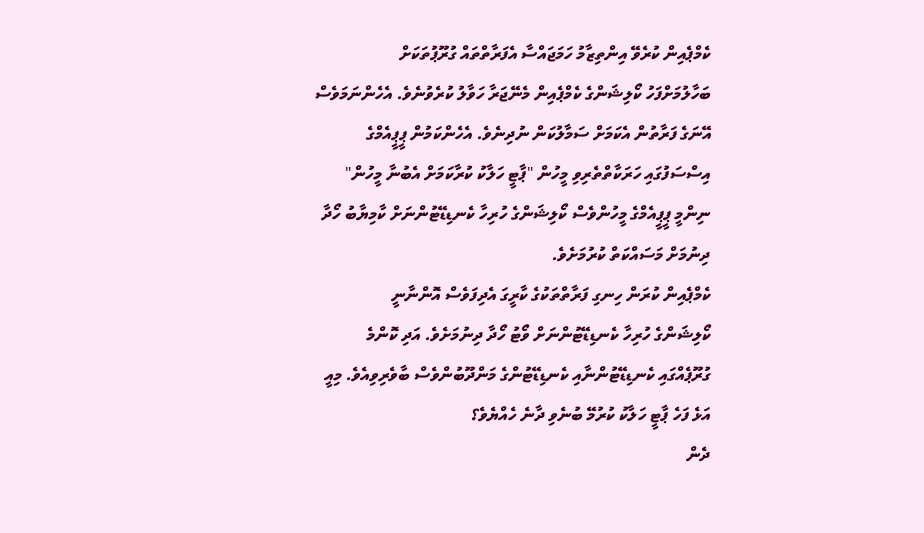ކެމްޕެއިން ކުރެވޭ އިންތިޒާމު ހަމަޖައްސާ އެފަރާތްތައް ގުރޫޕުތަކަށް
ބަހާލުމަށްފަހު ކޯލިޝަންގެ ކެމްޕެއިން މެނޭޖަރާ ހަވާލު ކުރެވުނެވެ. އެހެންނަމަވެސް
އޭނަގެ ފަރާތުން އެކަމަށް ސަމާލުކަން ނުދިނެވެ. އެހެންކަމުން ޕީޕީއެމްގެ
އިސްސަފުގައި ހަރަކާތްތެރިވި މީހުން "ޕާޓީ ހަލާކު ކުރާކަމަށް އެބުނާ މީހުން"
ނިންމީ ޕީޕީއެމްގެ މީހުންވެސް ކޯލިޝަންގެ ހުރިހާ ކެނޑިޑޭޓުންނަށް ކާމިޔާބު ހޯދާ
ދިނުމަށް މަސައްކަތް ކުރުމަށެވެ.
ކެމްޕެއިން ކުރަން ހިނގި ފަރާތްތަކުގެ ކާރީގަ އެދިފަވެސް އޮންނާނީ
ކޯލިޝަންގެ ހުރިހާ ކެނޑިޑޭޓުންނަށް ވޯޓު ހޯދާ ދިނުމަށެވެ. އަދި ކޮންމެ
ގުރޫޕެއްގައި ކެނޑިޑޭޓުންނާއި ކެނޑިޑޭޓުންގެ މަންދޫބުންވެސް ބާވެރިވިއެވެ. މިއީ
އަޅެ ފަހެ ޕާޓީ ހަލާކު ކުރުމޭ ބުނެވި ދާނެ ހެއްޔެވެ؟
ދެން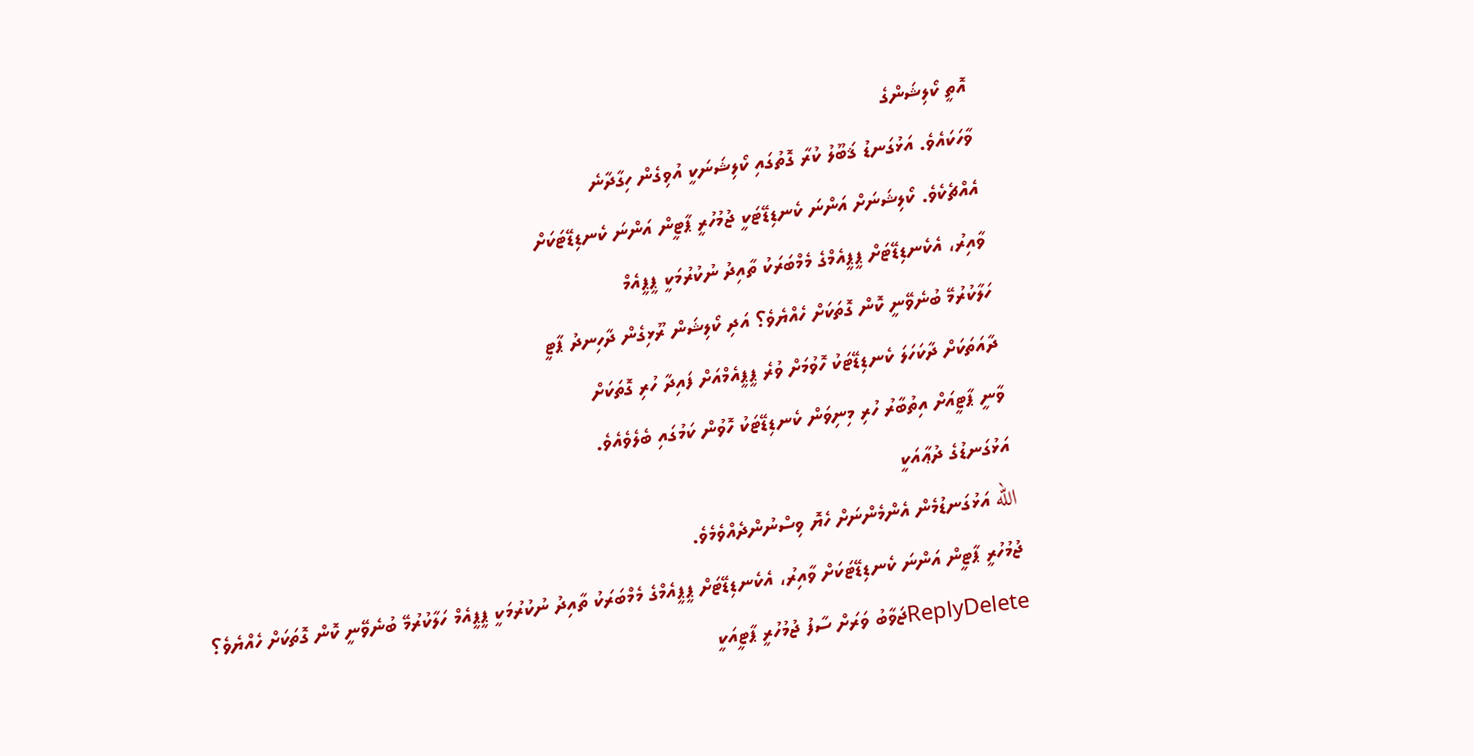އޮތީ ކޯލިޝަންގެ
ވާހަކައެވެ. އަޅުގަނޑު ޤަބޫލު ކުރާ ގޮތުގައި ކޯލިޝަނަކީ އުވިގެން ހިގާދާނެ
އެއްޗެކެވެ. ކޯލިޝަނަށް އަންނަ ކެނޑިޑޭޓަކީ ޖުމުހުރީ ޕާޓީން އަންނަ ކެނޑިޑޭޓަކަށް
ވާއިރު، އެކެނޑިޑޭޓަށް ޕީޕީއެމްގެ މެމްބަރަކު ތާއިދު ނުކުރުމަކީ ޕީޕީއެމް
ހަލާކުރުމޭ ބުނެވޭނީ ކޮން ގޮތަކަށް ހެއްޔެވެ؟ އަދި ކޯލިޝަން ރޫޅިގެން ދާހިނދު ޕާޓީ
ދާއަތަކަށް ދާކަހަލަ ކެނޑިޑޭޓަކު ހޮވުމަށް ވުރެ ޕީޕީއެމްއަށް ފައިދާ ހުރި ގޮތަކަށް
ވާނީ ޕާޓީއަށް އިތުބާރު ހުރި މިނިވަން ކެނޑިޑޭޓަކު ހޮވުން ކަމުގައި ބެލެވެއެވެ.
އަޅުގަނޑުގެ ދުޢާއަކީ
الله އަޅުގަނޑުމެން އެންމެންނަށް ހެޔޮ ވިސްނުންދެއްވެމެވެ.
ޖުމުހުރީ ޕާޓީން އަންނަ ކެނޑިޑޭޓަކަށް ވާއިރު، އެކެނޑިޑޭޓަށް ޕީޕީއެމްގެ މެމްބަރަކު ތާއިދު ނުކުރުމަކީ ޕީޕީއެމް ހަލާކުރުމޭ ބުނެވޭނީ ކޮން ގޮތަކަށް ހެއްޔެވެ؟
ReplyDeleteޖަވާބު ވަރަށް ސާފު ޖުމުހުރީ ޕާޓީއަކީ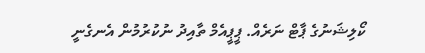ކޯލިޝަނުގެ ޕާޓް ނަރެއް. ޕީޕީއެމް ތާއިދު ނުކުރުމުން އެނގެނީ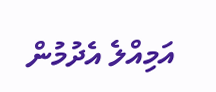އަމިއްލެ އެދުމުން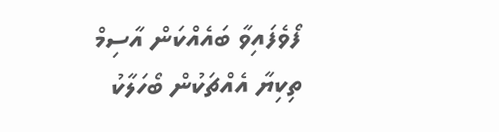ފޯވެފައިވާ ބައެއްކަން އާސިމް ތިކިޔާ އެއްޗަކުން ބޯހަލާކު